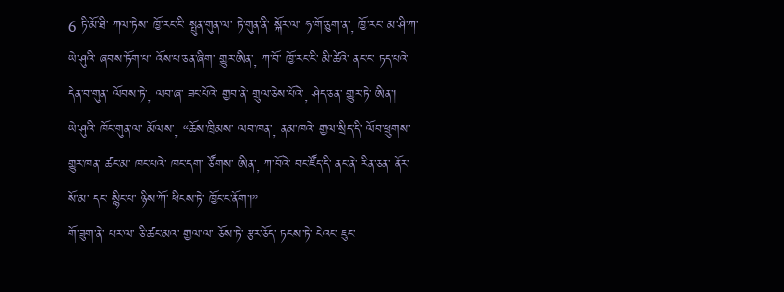6 ཏི་མོ་ཐི་ ཀལ་ཏེས་ ཁྱོ་རང་ངི་ སྤུན་གུན་ལ་ ཏེ་གུན་ནི་ སྐོར་ལ་ ཧ་གོ་ཅུག་ན་, ཁྱོ་རང་ མ་ཤི་ཀ་ ཡེ་ཤུའི་ ཞབས་ཏོག་པ་ འོས་པ་ཅན་ཞིག་ གྱུར་ཨིན་, ཀ་བོ་ ཁྱོ་རང་ངི་ མི་ཚེའེ་ ནང་ང་ ཏད་པའེ་ དེན་བ་གུན་ ལོབས་ཏེ་, ལབ་ཞ་ ཟང་པོའེ་ གྱབ་ནེ་ གྲུལ་ཅེས་པོའེ་, ཤེད་ཅན་ གྱུར་ཏེ་ ཨིན་།
ཡེ་ཤུའི་ ཁོང་གུན་ལ་ མོལས་, “ཆོས་ཁྲིམས་ ལབ་ཁན་, ནམ་ཁའེ་ གྱལ་སྲིད་དི་ ལོབ་ཕྲུགས་ གྱུར་ཁན་ ཚང་མ་ ཁང་པའེ་ ཁང་དག་ ཙོགས་ ཨིན་, ཀ་བོའེ་ བང་ཛོད་དི་ ནང་ནེ་ རིན་ཅན་ ནོར་ སོ་མ་ དང་ སྙིང་པ་ ཉིས་ཀོ་ ཕིངས་ཏེ་ ཁྱོང་ང་ནོག་།”
གོ་ཟུག་ནེ་ པར་ལ་ ཅི་ཚང་མའ་ གྱལ་ལ་ ཅོས་ཏེ་ རྩར་ཅོད་ ཏངས་ཏེ་ ངེའང་ ཇུང་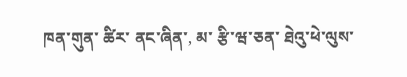ཁན་གུན་ ཚིར་ ནང་ཞིན་, མ་ རྩི་ཝ་ཅན་ ཐེའུ་ཕེ་ལུས་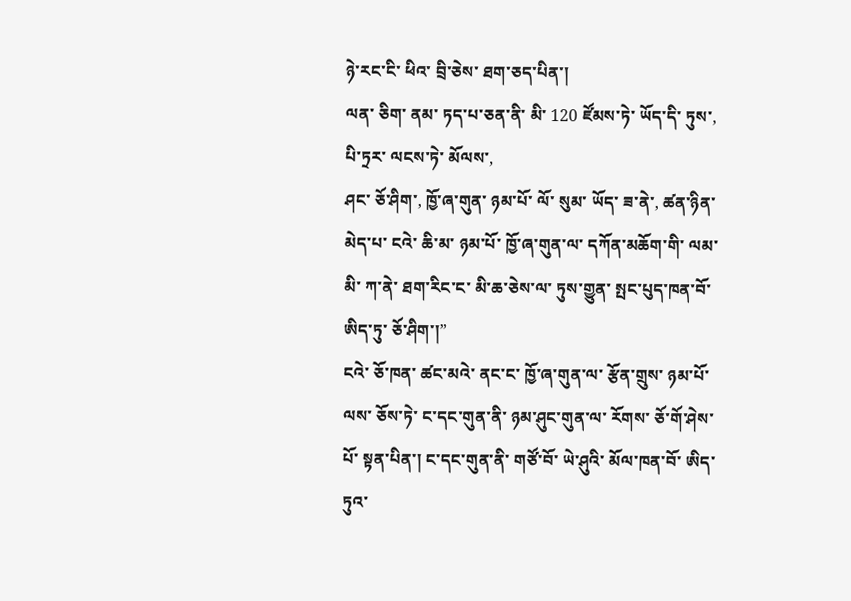ཉེ་རང་ངི་ ཕིའ་ བྲི་ཅེས་ ཐག་ཅད་པིན་།
ལན་ ཅིག་ ནམ་ ཏད་པ་ཅན་ནི་ མི་ 120 ཛོམས་ཏེ་ ཡོད་དི་ ཏུས་, པི་ཏྲར་ ལངས་ཏེ་ མོལས་,
ཤང་ ཅོ་ཤིག་, ཁྱོ་ཞ་གུན་ ཉམ་པོ་ ལོ་ སུམ་ ཡོད་ ཟ་ནེ་, ཚན་ཉིན་ མེད་པ་ ངའེ་ ཆི་མ་ ཉམ་པོ་ ཁྱོ་ཞ་གུན་ལ་ དཀོན་མཆོག་གི་ ལམ་མི་ ཀ་ནེ་ ཐག་རིང་ང་ མི་ཆ་ཅེས་ལ་ ཏུས་གྱུན་ སྤང་པུད་ཁན་བོ་ ཨིད་ཏུ་ ཅོ་ཤིག་།”
ངའེ་ ཅོ་ཁན་ ཚང་མའེ་ ནང་ང་ ཁྱོ་ཞ་གུན་ལ་ རྩོན་གྲུས་ ཉམ་པོ་ ལས་ ཅོས་ཏེ་ ང་དང་གུན་ནི་ ཉམ་ཤུང་གུན་ལ་ རོགས་ ཅོ་གོ་ཤེས་པོ་ སྟན་པིན་། ང་དང་གུན་ནི་ གཙོ་བོ་ ཡེ་ཤུའི་ མོལ་ཁན་བོ་ ཨིད་ཏུའ་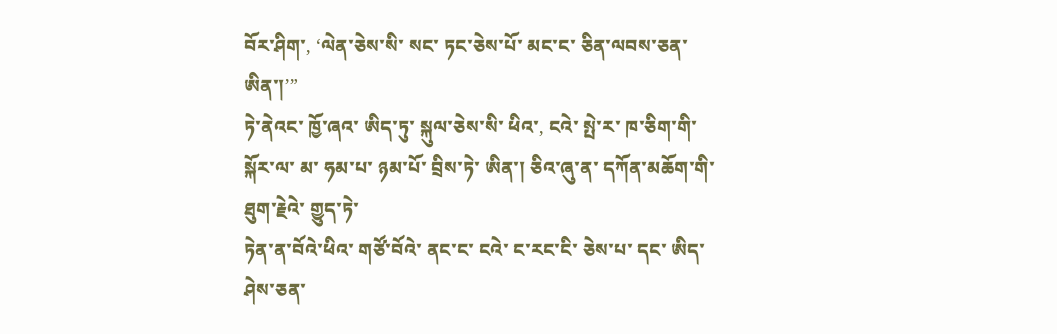བོར་ཤིག་, ‘ལེན་ཅེས་སི་ སང་ ཏང་ཅེས་པོ་ མང་ང་ ཅིན་ལབས་ཅན་ ཨིན་།’”
ཏེ་ནེའང་ ཁྱོ་ཞའ་ ཨིད་ཏུ་ སྐུལ་ཅེས་སི་ ཕིའ་, ངའེ་ སྤེ་ར་ ཁ་ཅིག་གི་ སྐོར་ལ་ མ་ ཧམ་པ་ ཉམ་པོ་ བྲིས་ཏེ་ ཨིན་། ཅིའ་ཞུ་ན་ དཀོན་མཆོག་གི་ ཐུག་རྗེའེ་ གྱུད་ཏེ་
ཏེན་ན་བོའེ་ཕིའ་ གཙོ་བོའེ་ ནང་ང་ ངའེ་ ང་རང་ངི་ ཅེས་པ་ དང་ ཨིད་ཤེས་ཅན་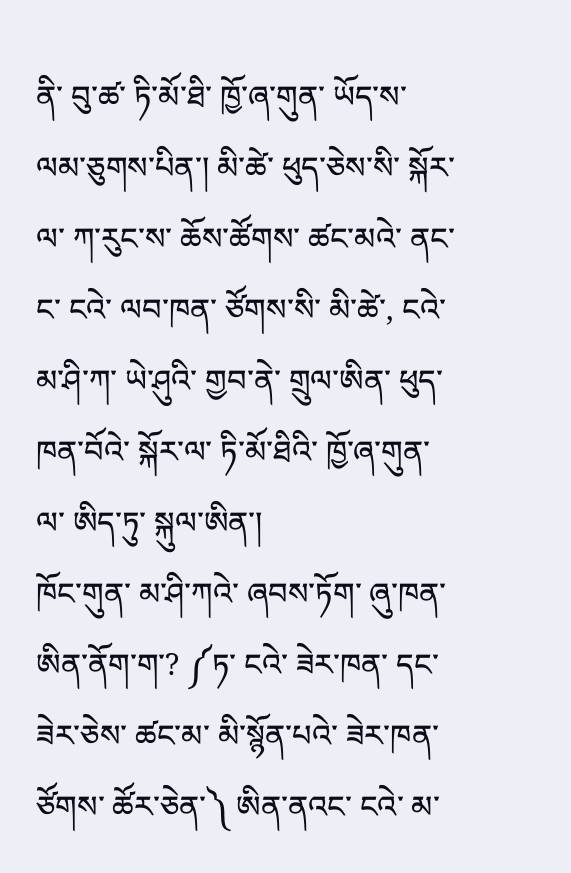ནི་ བུ་ཚ་ ཏི་མོ་ཐི་ ཁྱོ་ཞ་གུན་ ཡོད་ས་ ལམ་ཅུགས་པིན་། མི་ཚེ་ ཕུད་ཅེས་སི་ སྐོར་ལ་ ཀ་རུང་ས་ ཆོས་ཚོགས་ ཚང་མའེ་ ནང་ང་ ངའེ་ ལབ་ཁན་ ཙོགས་སི་ མི་ཚེ་, ངའེ་ མ་ཤི་ཀ་ ཡེ་ཤུའི་ གྱབ་ནེ་ གྲུལ་ཨིན་ ཕུད་ཁན་བོའེ་ སྐོར་ལ་ ཏི་མོ་ཐིའི་ ཁྱོ་ཞ་གུན་ལ་ ཨིད་ཏུ་ སྐུལ་ཨིན་།
ཁོང་གུན་ མ་ཤི་ཀའེ་ ཞབས་ཏོག་ ཞུ་ཁན་ ཨིན་ནོག་ག་? ༼ཏ་ ངའེ་ ཟེར་ཁན་ དང་ ཟེར་ཅེས་ ཚང་མ་ མི་སྙོན་པའེ་ ཟེར་ཁན་ ཙོགས་ ཚོར་ཅེན་༽ ཨིན་ནའང་ ངའེ་ མ་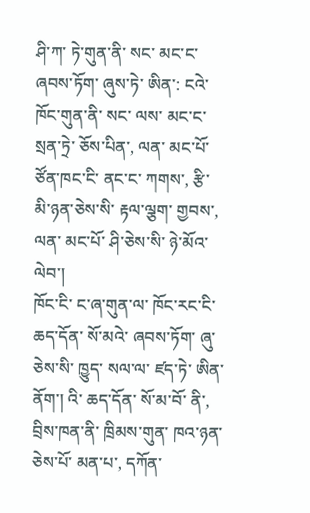ཤི་ཀ་ ཏེ་གུན་ནི་ སང་ མང་ང་ ཞབས་ཏོག་ ཞུས་ཏེ་ ཨིན་: ངའེ་ ཁོང་གུན་ནི་ སང་ ལས་ མང་ང་ སྲན་ཏྲེ་ ཅོས་པིན་, ལན་ མང་པོ་ ཙོན་ཁང་ངི་ ནང་ང་ ཀགས་, རྩི་ མི་ཉན་ཅེས་སི་ རྟལ་ལྕག་ གྱབས་, ལན་ མང་པོ་ ཤི་ཅེས་སི་ ཉེ་མོའ་ ལེབ་།
ཁོང་ངི་ ང་ཞ་གུན་ལ་ ཁོང་རང་ངི་ ཆད་དོན་ སོ་མའེ་ ཞབས་ཏོག་ ཞུ་ཅེས་སི་ ཁྱུད་ སལ་ལ་ ཛད་ཏེ་ ཨིན་ནོག་། འི་ ཆད་དོན་ སོ་མ་བོ་ ནི་, བྲིས་ཁན་ནི་ ཁྲིམས་གུན་ ཁའ་ཉན་ཅེས་པོ་ མན་པ་, དཀོན་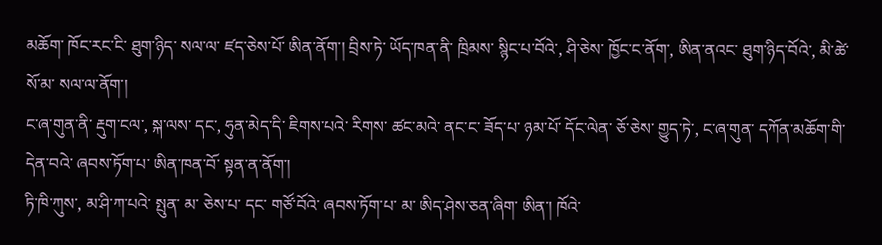མཆོག་ ཁོང་རང་ངི་ ཐུག་ཉིད་ སལ་ལ་ ཛད་ཅེས་པོ་ ཨིན་ནོག་། བྲིས་ཏེ་ ཡོད་ཁན་ནི་ ཁྲིམས་ སྙིང་པ་བོའེ་, ཤི་ཅེས་ ཁྱོང་ང་ནོག་, ཨིན་ནའང་ ཐུག་ཉིད་བོའེ་, མི་ཚེ་ སོ་མ་ སལ་ལ་ནོག་།
ང་ཞ་གུན་ནི་ རྡུག་ངལ་, སྐ་ལས་ དང་, ཧུན་མེད་དི་ ཇིགས་པའེ་ རིགས་ ཚང་མའེ་ ནང་ང་ ཟོད་པ་ ཉམ་པོ་ དོང་ལེན་ ཅོ་ཅེས་ གྱུད་ཏེ་, ང་ཞ་གུན་ དཀོན་མཆོག་གི་ དེན་བའེ་ ཞབས་ཏོག་པ་ ཨིན་ཁན་བོ་ སྟན་ན་ནོག་།
ཏི་ཁི་ཀུས་, མ་ཤི་ཀ་པའེ་ སྤུན་ མ་ ཅེས་པ་ དང་ གཙོ་བོའེ་ ཞབས་ཏོག་པ་ མ་ ཨིད་ཤེས་ཅན་ཞིག་ ཨིན་། ཁོའེ་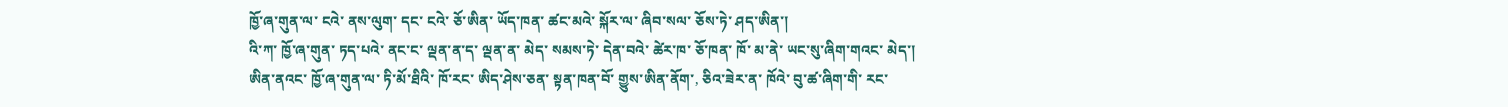ཁྱོ་ཞ་གུན་ལ་ ངའེ་ ནས་ལུག་ དང་ ངའེ་ ཅོ་ཨིན་ ཡོད་ཁན་ ཚང་མའེ་ སྐོར་ལ་ ཞིབ་སལ་ ཅོས་ཏེ་ ཤད་ཨིན་།
འི་ཀ་ ཁྱོ་ཞ་གུན་ ཏད་པའེ་ ནང་ང་ ལྡན་ན་ད་ ལྡན་ན་ མེད་ སམས་ཏེ་ དེན་བའེ་ ཚེར་ཁ་ ཅོ་ཁན་ ཁོ་ མ་ནེ་ ཡང་སུ་ཞིག་གའང་ མེད་།
ཨིན་ནའང་ ཁྱོ་ཞ་གུན་ལ་ ཏི་མོ་ཐིའི་ ཁོ་རང་ ཨིད་ཤེས་ཅན་ སྟན་ཁན་བོ་ གྱུས་ཨིན་ནོག་, ཅིའ་ཟེར་ན་ ཁོའེ་ བུ་ཚ་ཞིག་གི་ རང་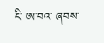ངི་ ཨ་བའ་ ཞབས་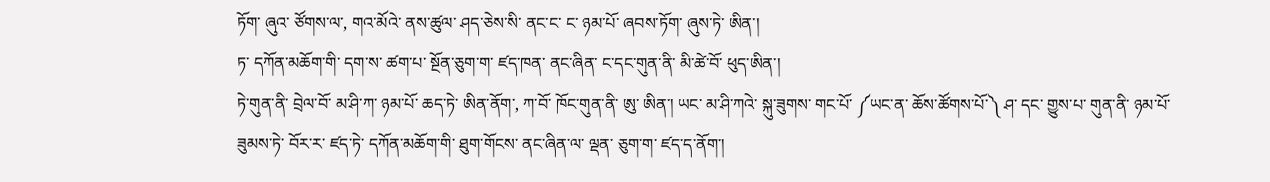ཏོག་ ཞུའ་ ཙོགས་ལ་, གའ་མོའེ་ ནས་ཚུལ་ ཤད་ཅེས་སི་ ནང་ང་ ང་ ཉམ་པོ་ ཞབས་ཏོག་ ཞུས་ཏེ་ ཨིན་།
ཏ་ དཀོན་མཆོག་གི་ དག་ས་ ཚག་པ་ སྔོན་ཅུག་ག་ ཛད་ཁན་ ནང་ཞིན་ ང་དང་གུན་ནི་ མི་ཚེ་བོ་ ཕུད་ཨིན་།
ཏེ་གུན་ནི་ བྲེལ་བོ་ མ་ཤི་ཀ་ ཉམ་པོ་ ཆད་ཏེ་ ཨིན་ནོག་, ཀ་བོ་ ཁོང་གུན་ནི་ ཨུ་ ཨིན་། ཡང་ མ་ཤི་ཀའེ་ སྐུ་ཟུགས་ གང་པོ་ ༼ཡང་ན་ ཆོས་ཚོགས་པོ་༽ ཤ་ དང་ གྱུས་པ་ གུན་ནི་ ཉམ་པོ་ ཟུམས་ཏེ་ བོར་ར་ ཛད་ཏེ་ དཀོན་མཆོག་གི་ ཐུག་གོངས་ ནང་ཞིན་ལ་ ལྡན་ ཅུག་ག་ ཛད་ད་ནོག་།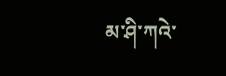མ་ཤི་ཀའེ་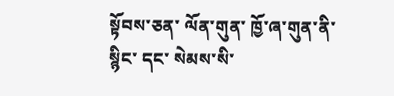སྟོབས་ཅན་ ལོན་གུན་ ཁྱོ་ཞ་གུན་ནི་ སྙིང་ དང་ སེམས་སི་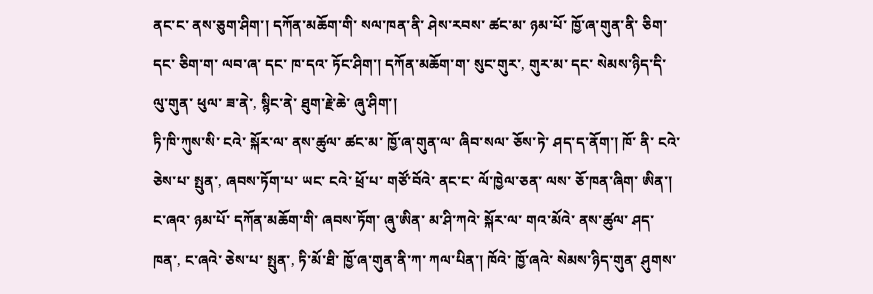ནང་ང་ ནས་ཅུག་ཤིག་། དཀོན་མཆོག་གི་ སལ་ཁན་ནི་ ཤེས་རབས་ ཚང་མ་ ཉམ་པོ་ ཁྱོ་ཞ་གུན་ནི་ ཅིག་ དང་ ཅིག་ག་ ལབ་ཞ་ དང་ ཁ་དའ་ ཏོང་ཤིག་། དཀོན་མཆོག་ག་ སུང་གུར་, གུར་མ་ དང་ སེམས་ཉིད་དི་ ལུ་གུན་ ཕུལ་ ཟ་ནེ་, སྙིང་ནེ་ ཐུག་རྗེ་ཆེ་ ཞུ་ཤིག་།
ཏི་ཁི་ཀུས་སི་ ངའེ་ སྐོར་ལ་ ནས་ཚུལ་ ཚང་མ་ ཁྱོ་ཞ་གུན་ལ་ ཞིབ་སལ་ ཅོས་ཏེ་ ཤད་ད་ནོག་། ཁོ་ ནི་ ངའེ་ ཅེས་པ་ སྤུན་, ཞབས་ཏོག་པ་ ཡང་ ངའེ་ ཕྲོ་པ་ གཙོ་བོའེ་ ནང་ང་ ལོ་ཁྱེལ་ཅན་ ལས་ ཅོ་ཁན་ཞིག་ ཨིན་།
ང་ཞའ་ ཉམ་པོ་ དཀོན་མཆོག་གི་ ཞབས་ཏོག་ ཞུ་ཨིན་ མ་ཤི་ཀའེ་ སྐོར་ལ་ གའ་མོའེ་ ནས་ཚུལ་ ཤད་ཁན་, ང་ཞའེ་ ཅེས་པ་ སྤུན་, ཏི་མོ་ཐི་ ཁྱོ་ཞ་གུན་ནི་ཀ་ ཀལ་པིན་། ཁོའེ་ ཁྱོ་ཞའེ་ སེམས་ཉིད་གུན་ ཤུགས་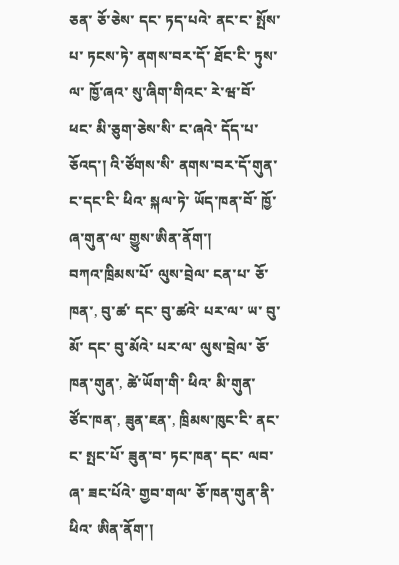ཅན་ ཅོ་ཅེས་ དང་ ཏད་པའེ་ ནང་ང་ སྤོས་པ་ ཏངས་ཏེ་ ནགས་བར་དོ་ ཐོང་ངི་ ཏུས་ལ་ ཁྱོ་ཞའ་ སུ་ཞིག་གིའང་ རེ་ཝ་བོ་ ཕང་ མི་ཅུག་ཅེས་སི་ ང་ཞའེ་ དོད་པ་ ཅོའད་། འི་ཙོགས་སི་ ནགས་བར་དོ་གུན་ ང་དང་ངི་ ཕིའ་ སྐལ་ཏེ་ ཡོད་ཁན་བོ་ ཁྱོ་ཞ་གུན་ལ་ གྱུས་ཨིན་ནོག་།
བཀའ་ཁྲིམས་པོ་ ལུས་བྲེལ་ ངན་པ་ ཅོ་ཁན་, བུ་ཚ་ དང་ བུ་ཚའེ་ པར་ལ་ ཡ་ བུ་མོ་ དང་ བུ་མོའེ་ པར་ལ་ ལུས་བྲེལ་ ཅོ་ཁན་གུན་, ཚེ་ཡོག་གི་ ཕིའ་ མི་གུན་ ཙོང་ཁན་, ཟུན་ཇན་, ཁྲིམས་ཁུང་ངི་ ནང་ང་ སྤང་པོ་ ཟུན་བ་ ཏང་ཁན་ དང་ ལབ་ཞ་ ཟང་པོའེ་ གྱབ་གལ་ ཅོ་ཁན་གུན་ནི་ ཕིའ་ ཨིན་ནོག་།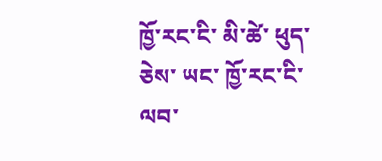ཁྱོ་རང་ངི་ མི་ཚེ་ ཕུད་ཅེས་ ཡང་ ཁྱོ་རང་ངི་ ལབ་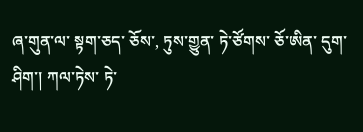ཞ་གུན་ལ་ སྟག་ཅད་ ཅོས་, ཏུས་གྱུན་ ཏེ་ཙོགས་ ཅོ་ཨིན་ དུག་ཤིག་། ཀལ་ཏེས་ ཏེ་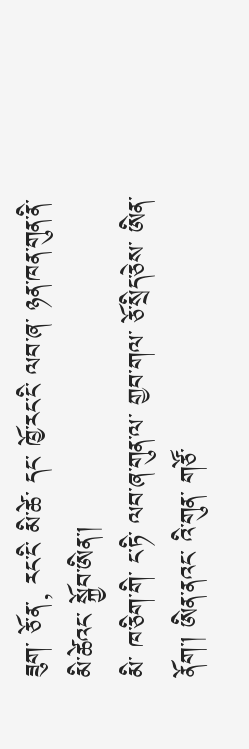ཟུག་ ཅོ་ན་, རང་ངི་ མི་ཚེ་ དང་ ཁྱོ་རང་ངི་ ལབ་ཞ་ ཉན་ཁན་གུན་ནི་ མི་ཚེའང་ སྐྱོབ་ཨིན་།
མི་ ཁ་ཅིག་གི་ ང་ཏི་ ལབ་ཞ་གུན་ལ་ གྱབ་གལ་ ཅོ་སྲིད་ཅེས་ ཨིན་ནོག་། ཨིན་ནའང་ འི་གུན་ གཙོ་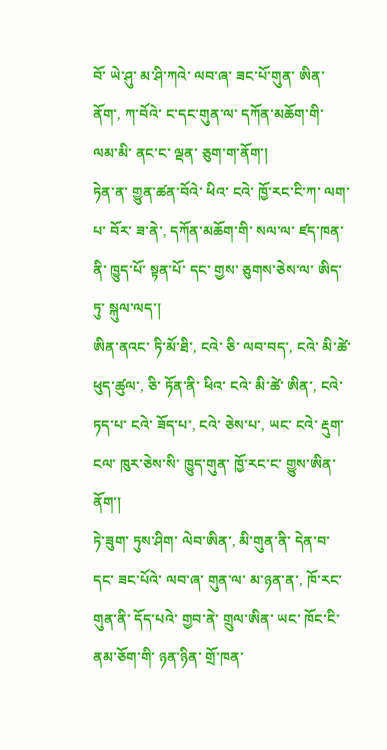བོ་ ཡེ་ཤུ་ མ་ཤི་ཀའེ་ ལབ་ཞ་ ཟང་པོ་གུན་ ཨིན་ནོག་, ཀ་བོའེ་ ང་དང་གུན་ལ་ དཀོན་མཆོག་གི་ ལམ་མི་ ནང་ང་ ལྡན་ ཅུག་ག་ནོག་།
ཏེན་ན་ གྱུན་ཚན་བོའེ་ ཕིའ་ ངའེ་ ཁྱོ་རང་ངི་ཀ་ ལག་པ་ བོར་ ཟ་ནེ་, དཀོན་མཆོག་གི་ སལ་ལ་ ཛད་ཁན་ནི་ ཁྱུད་པོ་ སྟན་པོ་ དང་ གྱས་ ཅུགས་ཅེས་ལ་ ཨིད་ཏུ་ སྐུལ་ལད་།
ཨིན་ནའང་ ཏི་མོ་ཐི་, ངའེ་ ཅི་ ལབ་བད་, ངའེ་ མི་ཚེ་ ཕུད་ཚུལ་, ཅི་ ཏོན་ནི་ ཕིའ་ ངའེ་ མི་ཚེ་ ཨིན་, ངའེ་ ཏད་པ་ ངའེ་ ཟོད་པ་, ངའེ་ ཅེས་པ་, ཡང་ ངའེ་ རྡུག་ངལ་ ཁུར་ཅེས་སི་ ཁྱུད་གུན་ ཁྱོ་རང་ང་ གྱུས་ཨིན་ནོག་།
ཏེ་ཟུག་ ཏུས་ཤིག་ ལེབ་ཨིན་, མི་གུན་ནི་ དེན་བ་ དང་ ཟང་པོའེ་ ལབ་ཞ་ གུན་ལ་ མ་ཉན་ན་, ཁོ་རང་གུན་ནི་ དོད་པའེ་ གྱབ་ནེ་ གྲུལ་ཨིན་ ཡང་ ཁོང་ངི་ ནམ་ཅོག་གི་ ཉན་ཉིན་ གྲོ་ཁན་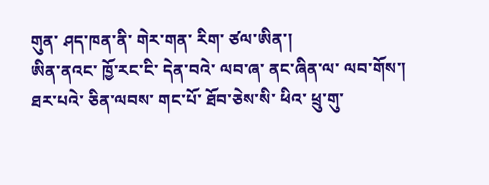གུན་ ཤད་ཁན་ནི་ གེར་གན་ རིག་ ཙལ་ཨིན་།
ཨིན་ནའང་ ཁྱོ་རང་ངི་ དེན་བའེ་ ལབ་ཞ་ ནང་ཞིན་ལ་ ལབ་གོས་།
ཐར་པའེ་ ཅིན་ལབས་ གང་པོ་ ཐོབ་ཅེས་སི་ ཕིའ་ ཕྲུ་གུ་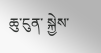ཆུ་ངུན་ སྐྱེས་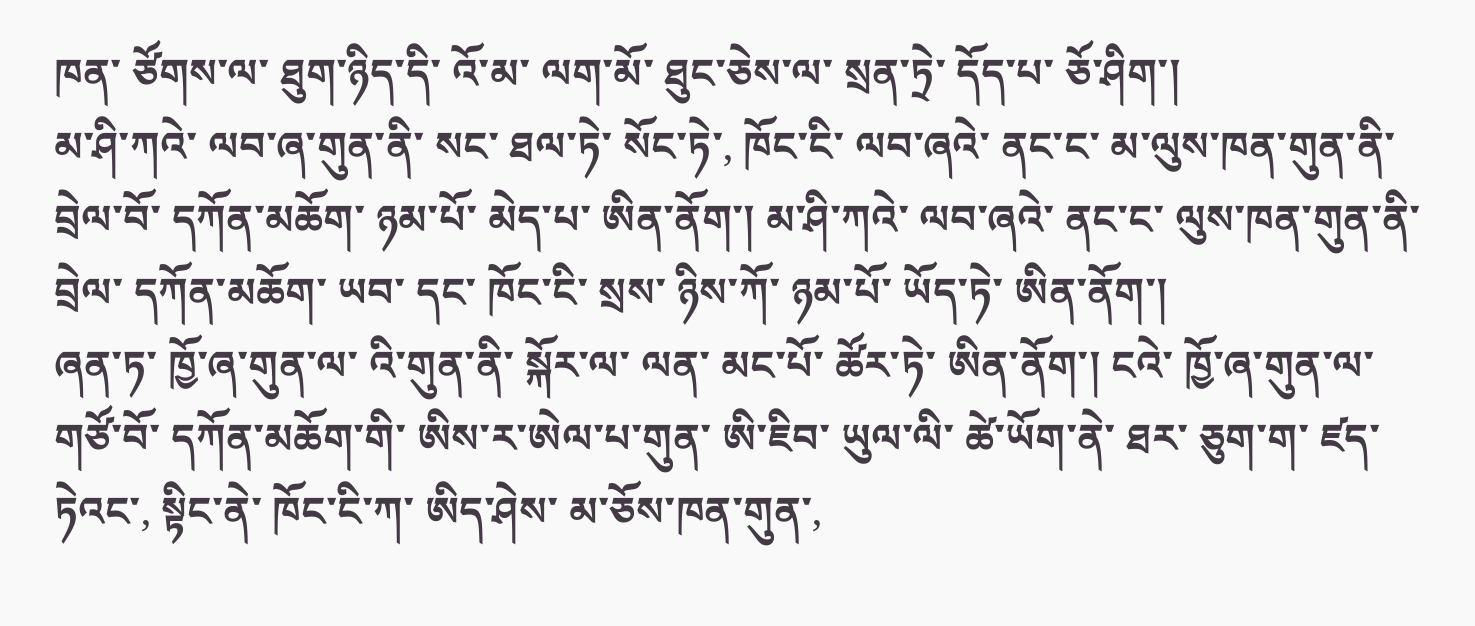ཁན་ ཙོགས་ལ་ ཐུག་ཉིད་དི་ འོ་མ་ ལག་མོ་ ཐུང་ཅེས་ལ་ སྲན་ཏྲེ་ དོད་པ་ ཅོ་ཤིག་།
མ་ཤི་ཀའེ་ ལབ་ཞ་གུན་ནི་ སང་ ཐལ་ཏེ་ སོང་ཏེ་, ཁོང་ངི་ ལབ་ཞའེ་ ནང་ང་ མ་ལུས་ཁན་གུན་ནི་ བྲེལ་བོ་ དཀོན་མཆོག་ ཉམ་པོ་ མེད་པ་ ཨིན་ནོག་། མ་ཤི་ཀའེ་ ལབ་ཞའེ་ ནང་ང་ ལུས་ཁན་གུན་ནི་ བྲེལ་ དཀོན་མཆོག་ ཡབ་ དང་ ཁོང་ངི་ སྲས་ ཉིས་ཀོ་ ཉམ་པོ་ ཡོད་ཏེ་ ཨིན་ནོག་།
ཞན་ཏ་ ཁྱོ་ཞ་གུན་ལ་ འི་གུན་ནི་ སྐོར་ལ་ ལན་ མང་པོ་ ཚོར་ཏེ་ ཨིན་ནོག་། ངའེ་ ཁྱོ་ཞ་གུན་ལ་ གཙོ་བོ་ དཀོན་མཆོག་གི་ ཨིས་ར་ཨེལ་པ་གུན་ ཨི་ཇིབ་ ཡུལ་ལི་ ཚེ་ཡོག་ནེ་ ཐར་ ཅུག་ག་ ཛད་ཏེའང་, སྟིང་ནེ་ ཁོང་ངི་ཀ་ ཨིད་ཤེས་ མ་ཅོས་ཁན་གུན་,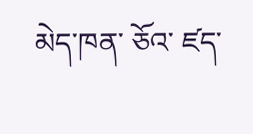མེད་ཁན་ ཅོའ་ ཛད་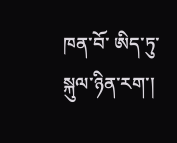ཁན་བོ་ ཨིད་ཏུ་ སྐུལ་ཉིན་རག་།